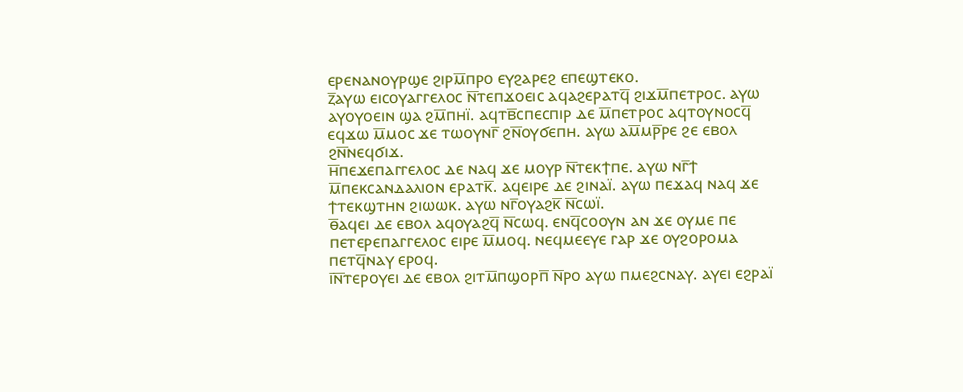ⲉⲣⲉⲛⲁⲛⲟⲩⲣϣⲉ ϩⲓⲣⲙ̅ⲡⲣⲟ ⲉⲩϩⲁⲣⲉϩ ⲉⲡⲉϣⲧⲉⲕⲟ.
ⲍ̅ⲁⲩⲱ ⲉⲓⲥⲟⲩⲁⲅⲅⲉⲗⲟⲥ ⲛ̅ⲧⲉⲡϫⲟⲉⲓⲥ ⲁϥⲁϩⲉⲣⲁⲧϥ̅ ϩⲓϫⲙ̅ⲡⲉⲧⲣⲟⲥ. ⲁⲩⲱ ⲁⲩⲟⲩⲟⲉⲓⲛ ϣⲁ ϩⲙ̅ⲡⲏⲓ̈. ⲁϥⲧⲃ̅ⲥⲡⲉⲥⲡⲓⲣ ⲇⲉ ⲙ̅ⲡⲉⲧⲣⲟⲥ ⲁϥⲧⲟⲩⲛⲟⲥϥ̅ ⲉϥϫⲱ ⲙ̅ⲙⲟⲥ ϫⲉ ⲧⲱⲟⲩⲛⲅ̅ ϩⲛ̅ⲟⲩϭⲉⲡⲏ. ⲁⲩⲱ ⲁⲙ̅ⲙⲣ̅ⲣⲉ ϩⲉ ⲉⲃⲟⲗ ϩⲛ̅ⲛⲉϥϭⲓϫ.
ⲏ̅ⲡⲉϫⲉⲡⲁⲅⲅⲉⲗⲟⲥ ⲇⲉ ⲛⲁϥ ϫⲉ ⲙⲟⲩⲣ ⲛ̅ⲧⲉⲕϯⲡⲉ. ⲁⲩⲱ ⲛⲅ̅ϯ ⲙ̅ⲡⲉⲕⲥⲁⲛⲇⲁⲗⲓⲟⲛ ⲉⲣⲁⲧⲕ̅. ⲁϥⲉⲓⲣⲉ ⲇⲉ ϩⲓⲛⲁⲓ̈. ⲁⲩⲱ ⲡⲉϫⲁϥ ⲛⲁϥ ϫⲉ ϯⲧⲉⲕϣⲧⲏⲛ ϩⲓⲱⲱⲕ. ⲁⲩⲱ ⲛⲅ̅ⲟⲩⲁϩⲕ̅ ⲛ̅ⲥⲱⲓ̈.
ⲑ̅ⲁϥⲉⲓ ⲇⲉ ⲉⲃⲟⲗ ⲁϥⲟⲩⲁϩϥ̅ ⲛ̅ⲥⲱϥ. ⲉⲛϥ̅ⲥⲟⲟⲩⲛ ⲁⲛ ϫⲉ ⲟⲩⲙⲉ ⲡⲉ ⲡⲉⲧⲉⲣⲉⲡⲁⲅⲅⲉⲗⲟⲥ ⲉⲓⲣⲉ ⲙ̅ⲙⲟϥ. ⲛⲉϥⲙⲉⲉⲩⲉ ⲅⲁⲣ ϫⲉ ⲟⲩϩⲟⲣⲟⲙⲁ ⲡⲉⲧϥ̅ⲛⲁⲩ ⲉⲣⲟϥ.
ⲓ̅ⲛ̅ⲧⲉⲣⲟⲩⲉⲓ ⲇⲉ ⲉⲃⲟⲗ ϩⲓⲧⲙ̅ⲡϣⲟⲣⲡ̅ ⲛ̅ⲣⲟ ⲁⲩⲱ ⲡⲙⲉϩⲥⲛⲁⲩ. ⲁⲩⲉⲓ ⲉϩⲣⲁⲓ̈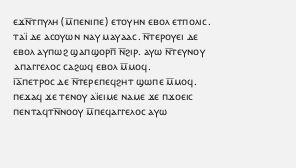ⲉϫⲛ̅ⲧⲡⲩⲗⲏ (ⲙ̅ⲡⲉⲛⲓⲡⲉ) ⲉⲧⲟⲩⲏⲛ ⲉⲃⲟⲗ ⲉⲧⲡⲟⲗⲓⲥ. ⲧⲁⲓ̈ ⲇⲉ ⲁⲥⲟⲩⲱⲛ ⲛⲁⲩ ⲙⲁⲩⲁⲁⲥ. ⲛ̅ⲧⲉⲣⲟⲩⲉⲓ ⲇⲉ ⲉⲃⲟⲗ ⲁⲩⲡⲱϩ ϣⲁⲡϣⲟⲣⲡ̅ ⲛ̅ϩⲓⲣ. ⲁⲩⲱ ⲛ̅ⲧⲉⲩⲛⲟⲩ ⲁⲡⲁⲅⲅⲉⲗⲟⲥ ⲥⲁϩⲱϥ ⲉⲃⲟⲗ ⲙ̅ⲙⲟϥ.
ⲓ̅ⲁ̅ⲡⲉⲧⲣⲟⲥ ⲇⲉ ⲛ̅ⲧⲉⲣⲉⲡⲉϥϩⲏⲧ ϣⲱⲡⲉ ⲙ̅ⲙⲟϥ. ⲡⲉϫⲁϥ ϫⲉ ⲧⲉⲛⲟⲩ ⲁⲓ̈ⲉⲓⲙⲉ ⲛⲁⲙⲉ ϫⲉ ⲡϫⲟⲉⲓⲥ ⲡⲉⲛⲧⲁϥⲧⲛ̅ⲛⲟⲟⲩ ⲙ̅ⲡⲉϥⲁⲅⲅⲉⲗⲟⲥ ⲁⲩⲱ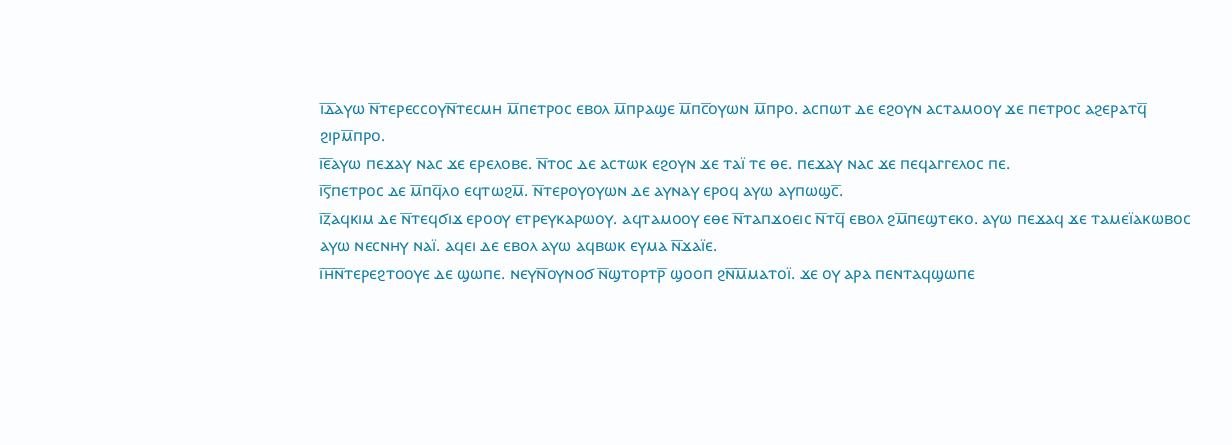ⲓ̅ⲇ̅ⲁⲩⲱ ⲛ̅ⲧⲉⲣⲉⲥⲥⲟⲩⲛ̅ⲧⲉⲥⲙⲏ ⲙ̅ⲡⲉⲧⲣⲟⲥ ⲉⲃⲟⲗ ⲙ̅ⲡⲣⲁϣⲉ ⲙ̅ⲡⲥ̅ⲟⲩⲱⲛ ⲙ̅ⲡⲣⲟ. ⲁⲥⲡⲱⲧ ⲇⲉ ⲉϩⲟⲩⲛ ⲁⲥⲧⲁⲙⲟⲟⲩ ϫⲉ ⲡⲉⲧⲣⲟⲥ ⲁϩⲉⲣⲁⲧϥ̅ ϩⲓⲣⲙ̅ⲡⲣⲟ.
ⲓ̅ⲉ̅ⲁⲩⲱ ⲡⲉϫⲁⲩ ⲛⲁⲥ ϫⲉ ⲉⲣⲉⲗⲟⲃⲉ. ⲛ̅ⲧⲟⲥ ⲇⲉ ⲁⲥⲧⲱⲕ ⲉϩⲟⲩⲛ ϫⲉ ⲧⲁⲓ̈ ⲧⲉ ⲑⲉ. ⲡⲉϫⲁⲩ ⲛⲁⲥ ϫⲉ ⲡⲉϥⲁⲅⲅⲉⲗⲟⲥ ⲡⲉ.
ⲓ̅ⲋ̅ⲡⲉⲧⲣⲟⲥ ⲇⲉ ⲙ̅ⲡϥ̅ⲗⲟ ⲉϥⲧⲱϩⲙ̅. ⲛ̅ⲧⲉⲣⲟⲩⲟⲩⲱⲛ ⲇⲉ ⲁⲩⲛⲁⲩ ⲉⲣⲟϥ ⲁⲩⲱ ⲁⲩⲡⲱϣⲥ̅.
ⲓ̅ⲍ̅ⲁϥⲕⲓⲙ ⲇⲉ ⲛ̅ⲧⲉϥϭⲓϫ ⲉⲣⲟⲟⲩ ⲉⲧⲣⲉⲩⲕⲁⲣⲱⲟⲩ. ⲁϥⲧⲁⲙⲟⲟⲩ ⲉⲑⲉ ⲛ̅ⲧⲁⲡϫⲟⲉⲓⲥ ⲛ̅ⲧϥ̅ ⲉⲃⲟⲗ ϩⲙ̅ⲡⲉϣⲧⲉⲕⲟ. ⲁⲩⲱ ⲡⲉϫⲁϥ ϫⲉ ⲧⲁⲙⲉⲓ̈ⲁⲕⲱⲃⲟⲥ ⲁⲩⲱ ⲛⲉⲥⲛⲏⲩ ⲛⲁⲓ̈. ⲁϥⲉⲓ ⲇⲉ ⲉⲃⲟⲗ ⲁⲩⲱ ⲁϥⲃⲱⲕ ⲉⲩⲙⲁ ⲛ̅ϫⲁⲓ̈ⲉ.
ⲓ̅ⲏ̅ⲛ̅ⲧⲉⲣⲉϩⲧⲟⲟⲩⲉ ⲇⲉ ϣⲱⲡⲉ. ⲛⲉⲩⲛ̅ⲟⲩⲛⲟϭ ⲛ̅ϣⲧⲟⲣⲧⲣ̅ ϣⲟⲟⲡ ϩⲛ̅ⲙ̅ⲙⲁⲧⲟⲓ̈. ϫⲉ ⲟⲩ ⲁⲣⲁ ⲡⲉⲛⲧⲁϥϣⲱⲡⲉ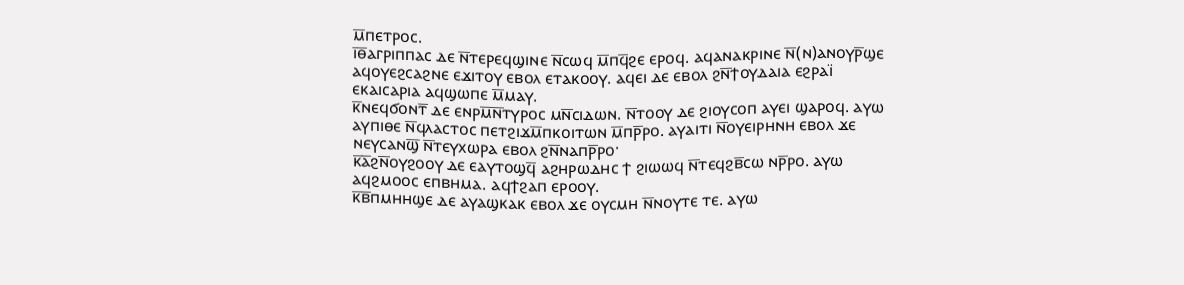ⲙ̅ⲡⲉⲧⲣⲟⲥ.
ⲓ̅ⲑ̅ⲁⲅⲣⲓⲡⲡⲁⲥ ⲇⲉ ⲛ̅ⲧⲉⲣⲉϥϣⲓⲛⲉ ⲛ̅ⲥⲱϥ ⲙ̅ⲡϥ̅ϩⲉ ⲉⲣⲟϥ. ⲁϥⲁⲛⲁⲕⲣⲓⲛⲉ ⲛ̅(ⲛ)ⲁⲛⲟⲩⲣ̅ϣⲉ ⲁϥⲟⲩⲉϩⲥⲁϩⲛⲉ ⲉϫⲓⲧⲟⲩ ⲉⲃⲟⲗ ⲉⲧⲁⲕⲟⲟⲩ. ⲁϥⲉⲓ ⲇⲉ ⲉⲃⲟⲗ ϩⲛ̅ϯⲟⲩⲇⲁⲓⲁ ⲉϩⲣⲁⲓ̈ ⲉⲕⲁⲓⲥⲁⲣⲓⲁ ⲁϥϣⲱⲡⲉ ⲙ̅ⲙⲁⲩ.
ⲕ̅ⲛⲉϥϭⲟⲛⲧ̅ ⲇⲉ ⲉⲛⲣⲙ̅ⲛ̅ⲧⲩⲣⲟⲥ ⲙⲛ̅ⲥⲓⲇⲱⲛ. ⲛ̅ⲧⲟⲟⲩ ⲇⲉ ϩⲓⲟⲩⲥⲟⲡ ⲁⲩⲉⲓ ϣⲁⲣⲟϥ. ⲁⲩⲱ ⲁⲩⲡⲓⲑⲉ ⲛ̅ϥⲗⲁⲥⲧⲟⲥ ⲡⲉⲧϩⲓϫⲙ̅ⲡⲕⲟⲓⲧⲱⲛ ⲙ̅ⲡⲣ̅ⲣⲟ. ⲁⲩⲁⲓⲧⲓ ⲛ̅ⲟⲩⲉⲓⲣⲏⲛⲏ ⲉⲃⲟⲗ ϫⲉ ⲛⲉⲩⲥⲁⲛϣ̅ ⲛ̅ⲧⲉⲩⲭⲱⲣⲁ ⲉⲃⲟⲗ ϩⲛ̅ⲛⲁⲡⲣ̅ⲣⲟ·
ⲕ̅ⲁ̅ϩⲛ̅ⲟⲩϩⲟⲟⲩ ⲇⲉ ⲉⲁⲩⲧⲟϣϥ̅ ⲁϩⲏⲣⲱⲇⲏⲥ ϯ ϩⲓⲱⲱϥ ⲛ̅ⲧⲉϥϩⲃ̅ⲥⲱ ⲛⲣ̅ⲣⲟ. ⲁⲩⲱ ⲁϥϩⲙⲟⲟⲥ ⲉⲡⲃⲏⲙⲁ. ⲁϥϯϩⲁⲡ ⲉⲣⲟⲟⲩ.
ⲕ̅ⲃ̅ⲡⲙⲏⲏϣⲉ ⲇⲉ ⲁⲩⲁϣⲕⲁⲕ ⲉⲃⲟⲗ ϫⲉ ⲟⲩⲥⲙⲏ ⲛ̅ⲛⲟⲩⲧⲉ ⲧⲉ. ⲁⲩⲱ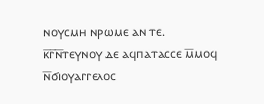ⲛⲟⲩⲥⲙⲏ ⲛⲣⲱⲙⲉ ⲁⲛ ⲧⲉ.
ⲕ̅ⲅ̅ⲛ̅ⲧⲉⲩⲛⲟⲩ ⲇⲉ ⲁϥⲡⲁⲧⲁⲥⲥⲉ ⲙ̅ⲙⲟϥ ⲛ̅ϭⲓⲟⲩⲁⲅⲅⲉⲗⲟⲥ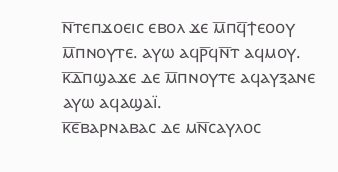ⲛ̅ⲧⲉⲡϫⲟⲉⲓⲥ ⲉⲃⲟⲗ ϫⲉ ⲙ̅ⲡϥ̅ϯⲉⲟⲟⲩ ⲙ̅ⲡⲛⲟⲩⲧⲉ. ⲁⲩⲱ ⲁϥⲣ̅ϥⲛ̅ⲧ ⲁϥⲙⲟⲩ.
ⲕ̅ⲇ̅ⲡϣⲁϫⲉ ⲇⲉ ⲙ̅ⲡⲛⲟⲩⲧⲉ ⲁϥⲁⲩⲝⲁⲛⲉ ⲁⲩⲱ ⲁϥⲁϣⲁⲓ̈.
ⲕ̅ⲉ̅ⲃⲁⲣⲛⲁⲃⲁⲥ ⲇⲉ ⲙⲛ̅ⲥⲁⲩⲗⲟⲥ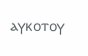ⲁⲩⲕⲟⲧⲟⲩ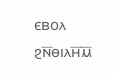ⲉⲃⲟⲗ ϩⲛ̅ⲑⲓⲗⲏ̅ⲙ̅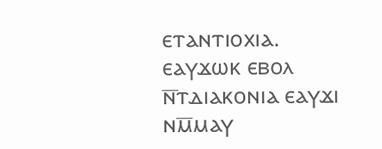ⲉⲧⲁⲛⲧⲓⲟⲭⲓⲁ. ⲉⲁⲩϫⲱⲕ ⲉⲃⲟⲗ ⲛ̅ⲧⲇⲓⲁⲕⲟⲛⲓⲁ ⲉⲁⲩϫⲓ ⲛⲙ̅ⲙⲁⲩ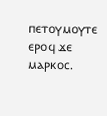ⲡⲉⲧⲟⲩⲙⲟⲩⲧⲉ ⲉⲣⲟϥ ϫⲉ ⲙⲁⲣⲕⲟⲥ.